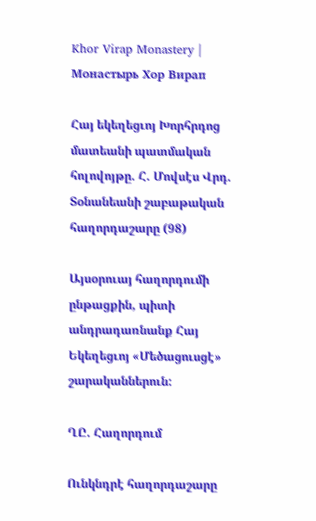Khor Virap Monastery | Монастырь Хор Вирап

Հայ եկեղեցւոյ Խորհրդոց մատեանի պատմական հոլովոյթը. Հ. Մովսէս Վրդ. Տօնանեանի շաբաթական հաղորդաշարը (98)

Այսօրուայ հաղորդումի ընթացքին, պիտի անդրադառնանք Հայ Եկեղեցւոյ «Մեծացուսցէ» շարականներուն:

ՂԸ. Հաղորդում

Ունկնդրէ հաղորդաշարը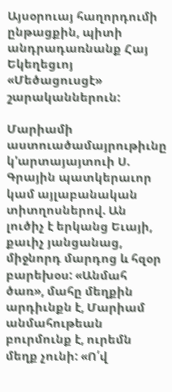Այսօրուայ հաղորդումի ընթացքին, պիտի անդրադառնանք Հայ Եկեղեցւոյ «Մեծացուսցէ» շարականներուն:

Մարիամի աստուածամայրութիւնը կ'արտայայտուի Ս. Գրային պատկերաւոր կամ այլաբանական տիտղոսներով. Ան լուծիչ է երկանց Եւայի, քաւիչ յանցանաց, միջնորդ մարդոց և հզօր բարեխօս: «Անմահ ծառ», մահը մեղքին արդիւնքն է, Մարիամ անմահութեան բուրմունք է, ուրեմն մեղք չունի: «Ո՛վ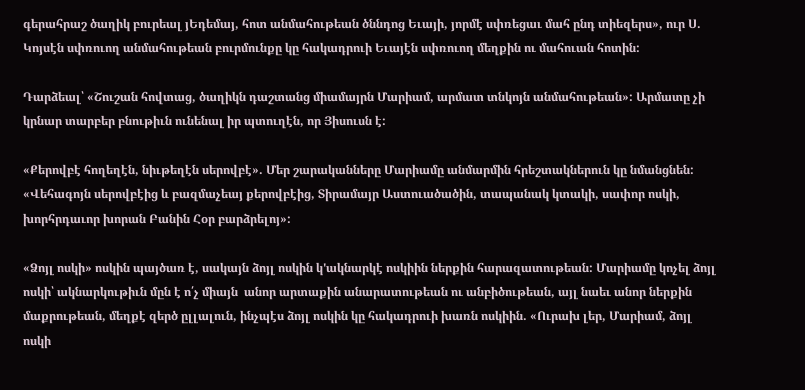գերահրաշ ծաղիկ բուրեալ յԵդեմայ, հոտ անմահութեան ծննդոց Եւայի, յորմէ սփռեցաւ մահ ընդ տիեզերս», ուր Ս. Կոյսէն սփռուող անմահութեան բուրմունքը կը հակադրուի Եւայէն սփռուող մեղքին ու մահուան հոտին:

Դարձեալ՝ «Շուշան հովտաց, ծաղիկն դաշտանց միամայրն Մարիամ, արմատ տնկոյն անմահութեան»: Արմատը չի կրնար տարբեր բնութիւն ունենալ իր պտուղէն, որ Յիսուսն է:

«Քերովբէ հողեղէն, նիւթեղէն սերովբէ». Մեր շարականները Մարիամը անմարմին հրեշտակներուն կը նմանցնեն: «Վեհագոյն սերովբէից և բազմաչեայ քերովբէից, Տիրամայր Աստուածածին, տապանակ կտակի, սափոր ոսկի, խորհրդաւոր խորան Բանին Հօր բարձրելոյ»:

«Ձոյլ ոսկի» ոսկին պայծառ է, սակայն ձոյլ ոսկին կ'ակնարկէ ոսկիին ներքին հարազատութեան: Մարիամը կոչել ձոյլ ոսկի՝ ակնարկութիւն մըն է ո՛չ միայն  անոր արտաքին անարատութեան ու անբիծութեան, այլ նաեւ անոր ներքին մաքրութեան, մեղքէ զերծ ըլլալուն, ինչպէս ձոյլ ոսկին կը հակադրուի խառն ոսկիին. «Ուրախ լեր, Մարիամ, ձոյլ ոսկի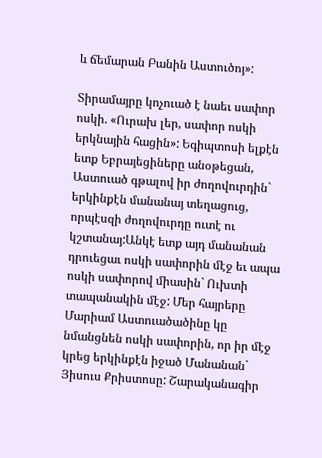և ճեմարան Բանին Աստուծոյ»:

Տիրամայրը կոչուած է նաեւ սափոր ոսկի. «Ուրախ լեր, սափոր ոսկի երկնային հացին»: Եգիպտոսի ելքէն ետք Եբրայեցիները անօթեցան, Աստուած գթալով իր ժողովուրդին` երկինքէն մանանայ տեղացուց, որպէսզի ժողովուրդը ուտէ ու կշտանայ:Անկէ ետք այդ մանանան դրուեցաւ ոսկի սափորին մէջ եւ ապա ոսկի սափորով միասին` Ուխտի տապանակին մէջ: Մեր հայրերը Մարիամ Աստուածածինը կը նմանցնեն ոսկի սափորին, որ իր մէջ կրեց երկինքէն իջած Մանանան` Յիսուս Քրիստոսը: Շարականագիր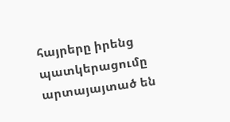հայրերը իրենց պատկերացումը արտայայտած են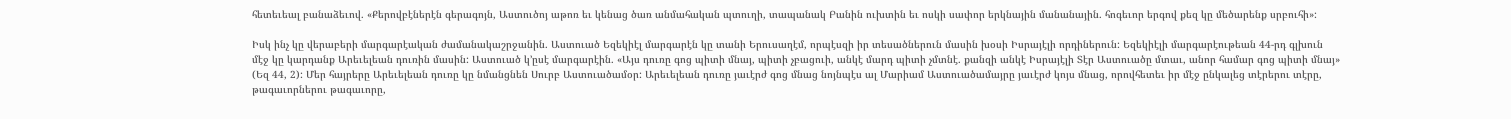հետեւեալ բանաձեւով. «Քերովբէներէն գերագոյն, Աստուծոյ աթոռ եւ կենաց ծառ անմահական պտուղի, տապանակ Բանին ուխտին եւ ոսկի սափոր երկնային մանանային. հոգեւոր երգով քեզ կը մեծարենք սրբուհի»:

Իսկ ինչ կը վերաբերի մարգարէական ժամանակաշրջանին. Աստուած Եզեկիէլ մարգարէն կը տանի Երուսաղէմ, որպէսզի իր տեսածներուն մասին խօսի Իսրայէլի որդիներուն: Եզեկիէլի մարգարէութեան 44-րդ գլխուն մէջ կը կարդանք Արեւելեան դուռին մասին: Աստուած կ’ըսէ մարգարէին. «Այս դուռը գոց պիտի մնայ, պիտի չբացուի, անկէ մարդ պիտի չմտնէ. քանզի անկէ Իսրայէլի Տէր Աստուածը մտաւ, անոր համար գոց պիտի մնայ» (Եզ 44, 2): Մեր հայրերը Արեւելեան դուռը կը նմանցնեն Սուրբ Աստուածամօր: Արեւելեան դուռը յաւէրժ գոց մնաց նոյնպէս ալ Մարիամ Աստուածամայրը յաւէրժ կոյս մնաց, որովհետեւ իր մէջ ընկալեց տէրերու տէրը, թագաւորներու թագաւորը,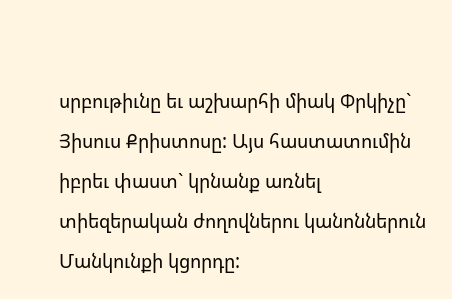սրբութիւնը եւ աշխարհի միակ Փրկիչը` Յիսուս Քրիստոսը: Այս հաստատումին իբրեւ փաստ` կրնանք առնել տիեզերական ժողովներու կանոններուն Մանկունքի կցորդը: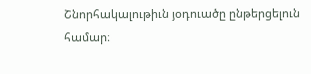Շնորհակալութիւն յօդուածը ընթերցելուն համար։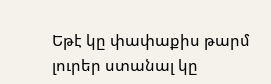Եթէ կը փափաքիս թարմ լուրեր ստանալ կը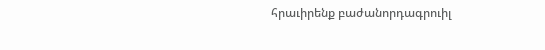հրաւիրենք բաժանորդագրուիլ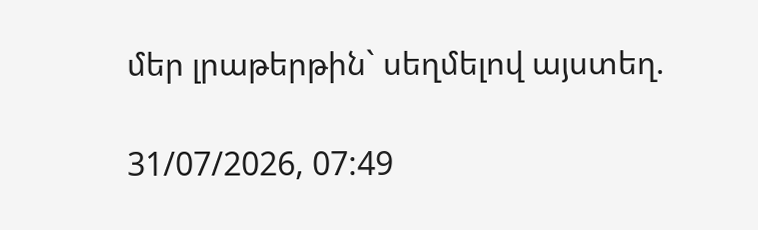մեր լրաթերթին` սեղմելով այստեղ.

31/07/2026, 07:49